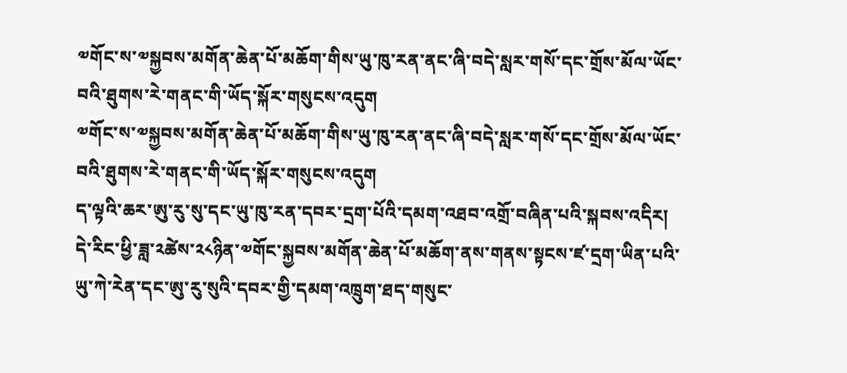༧གོང་ས་༧སྐྱབས་མགོན་ཆེན་པོ་མཆོག་གིས་ཡུ་ཁུ་རན་ནང་ཞི་བདེ་སླར་གསོ་དང་གྲོས་མོལ་ཡོང་བའི་ཐུགས་རེ་གནང་གི་ཡོད་སྐོར་གསུངས་འདུག
༧གོང་ས་༧སྐྱབས་མགོན་ཆེན་པོ་མཆོག་གིས་ཡུ་ཁུ་རན་ནང་ཞི་བདེ་སླར་གསོ་དང་གྲོས་མོལ་ཡོང་བའི་ཐུགས་རེ་གནང་གི་ཡོད་སྐོར་གསུངས་འདུག
ད་ལྟའི་ཆར་ཨུ་རུ་སུ་དང་ཡུ་ཁུ་རན་དབར་དྲག་པོའི་དམག་འཐབ་འགྲོ་བཞིན་པའི་སྐབས་འདིར། དེ་རིང་ཕྱི་ཟླ་༢ཚེས་༢༨ཉིན་༧གོང་སྐྱབས་མགོན་ཆེན་པོ་མཆོག་ནས་གནས་སྟངས་ཛ་དྲག་ཡིན་པའི་ཡུ་ཀེ་རེན་དང་ཨུ་རུ་སུའི་དབར་གྱི་དམག་འཁྲུག་ཐད་གསུང་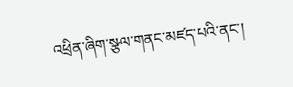འཕྲིན་ཞིག་སྩལ་གནང་མཛད་པའི་ནང་།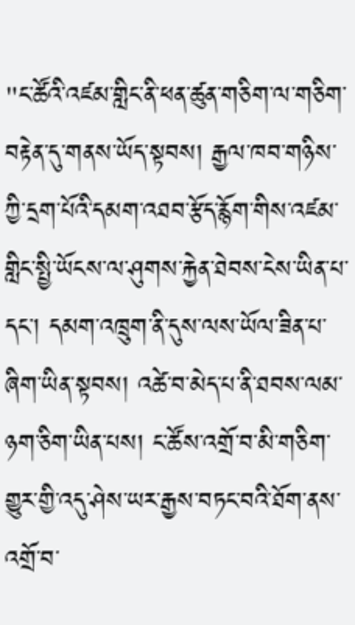"ང་ཚོའི་འཛམ་གླིང་ནི་ཕན་ཚུན་གཅིག་ལ་གཅིག་བརྟེན་དུ་གནས་ཡོད་སྟབས། རྒྱལ་ཁབ་གཉིས་ཀྱི་དྲག་པོའི་དམག་འཐབ་རྩོད་རྙོག་གིས་འཛམ་གླིང་སྤྱི་ཡོངས་ལ་ཤུགས་རྐྱེན་ཐེབས་ངེས་ཡིན་པ་དང་། དམག་འཁྲུག་ནི་དུས་ལས་ཡོལ་ཟིན་པ་ཞིག་ཡིན་སྟབས། འཚེ་བ་མེད་པ་ནི་ཐབས་ལམ་ཉག་ཅིག་ཡིན་པས། ང་ཚོས་འགྲོ་བ་མི་གཅིག་གྱུར་གྱི་འདུ་ཤེས་ཡར་རྒྱས་བཏང་བའི་ཐོག་ནས་འགྲོ་བ་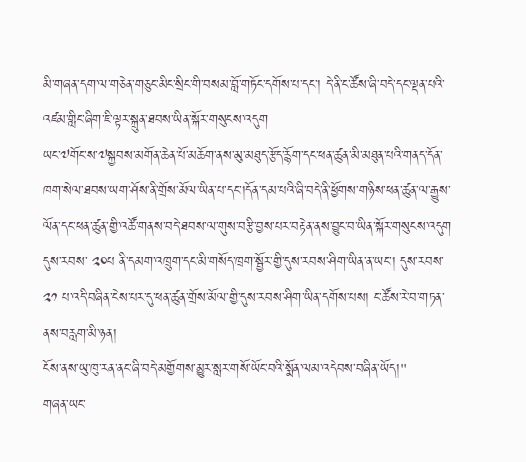མི་གཞན་དག་ལ་གཅེན་གཅུང་མིང་སྲིང་གི་བསམ་བློ་གཏོང་དགོས་པ་དང་། དེ་ནི་ང་ཚོས་ཞི་བདེ་དང་ལྡན་པའི་འཛམ་གླིང་ཞིག་ཇི་ལྟར་སྐྲུན་ཐབས་ཡིན་སྐོར་གསུངས་འདུག
ཡང་༧གོང་ས་༧སྐྱབས་མགོན་ཆེན་པོ་མཆོག་ནས་མུ་མཐུད་རྩོད་རྙོག་དང་ཕན་ཚུན་མི་མཐུན་པའི་གནད་དོན་ཁག་སེལ་ཐབས་ཡག་ཤོས་ནི་གྲོས་མོལ་ཡིན་པ་དང་།དོན་དམ་པའི་ཞི་བདེ་ནི་ཕྱོགས་གཉིས་ཕན་ཚུན་ལ་རྒྱུས་ལོན་དང་ཕན་ཚུན་གྱི་འཚོ་གནས་བདེ་ཐབས་ལ་གུས་བརྩི་བྱས་པར་བརྟེན་ནས་བྱུང་བ་ཡིན་སྐོར་གསུངས་འདུག
དུས་རབས་ ༢༠པ ནི་དམག་འཁྲུག་དང་མི་གསོད་ཁྲག་སྦྱོར་གྱི་དུས་རབས་ཤིག་ཡིན་ན་ཡང་། དུས་རབས་ ༢༡ པ་འདི་བཞིན་ངེས་པར་དུ་ཕན་ཚུན་གྲོས་མོལ་གྱི་དུས་རབས་ཤིག་ཡིན་དགོས་པས། ང་ཚོས་རེ་བ་གཏན་ནས་བརླག་མི་ཉན།
ངོས་ནས་ཡུ་ཁུ་རན་ནང་ཞི་བདེ་མགྱོགས་མྱུར་སླར་གསོ་ཡོང་བའི་སྨོན་ལམ་འདེབས་བཞིན་ཡོད།"
གཞན་ཡང་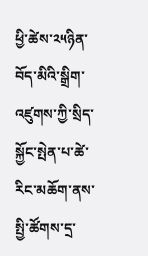ཕྱི་ཚེས་༢༥ཉིན་བོད་མིའི་སྒྲིག་འཛུགས་ཀྱི་སྲིད་སྐྱོང་སྤེན་པ་ཚེ་རིང་མཆོག་ནས་སྤྱི་ཚོགས་དྲ་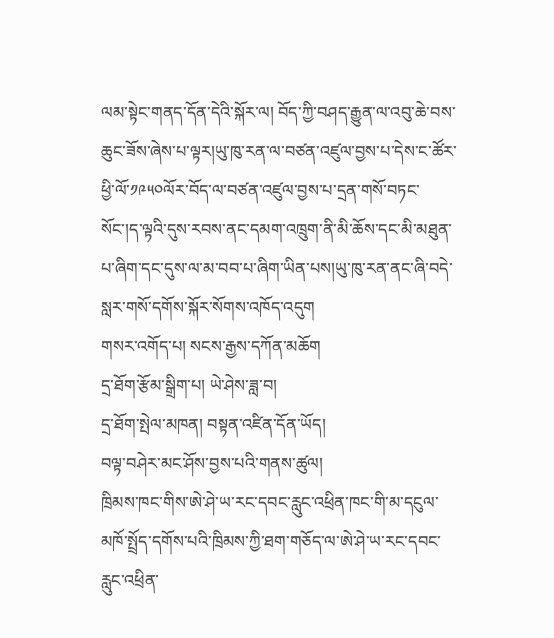ལམ་སྟེང་གནད་དོན་དེའི་སྐོར་ལ། བོད་ཀྱི་བཤད་རྒྱུན་ལ་འབུ་ཆེ་བས་ཆུང་ཟོས་ཞེས་པ་ལྟར།ཡུ་ཁུ་རན་ལ་བཙན་འཛུལ་བྱས་པ་དེས་ང་ཚོར་ཕྱི་ལོ་༡༩༥༠ལོར་བོད་ལ་བཙན་འཛུལ་བྱས་པ་དྲན་གསོ་བཏང་སོང་།ད་ལྟའི་དུས་རབས་ནང་དམག་འཁྲུག་ནི་མི་ཆོས་དང་མི་མཐུན་པ་ཞིག་དང་དུས་ལ་མ་བབ་པ་ཞིག་ཡིན་པས།ཡུ་ཁུ་རན་ནང་ཞི་བདེ་སླར་གསོ་དགོས་སྐོར་སོགས་འཁོད་འདུག
གསར་འགོད་པ། སངས་རྒྱས་དཀོན་མཆོག
དྲ་ཐོག་རྩོམ་སྒྲིག་པ། ཡེ་ཤེས་ཟླ་བ།
དྲ་ཐོག་སྤེལ་མཁན། བསྟན་འཛིན་དོན་ཡོད།
བལྟ་བཤེར་མང་ཤོས་བྱས་པའི་གནས་ཚུལ།
ཁྲིམས་ཁང་གིས་ཨེ་ཤེ་ཡ་རང་དབང་རླུང་འཕྲིན་ཁང་གི་མ་དངུལ་མཁོ་སྤྲོད་དགོས་པའི་ཁྲིམས་ཀྱི་ཐག་གཅོད་ལ་ཨེ་ཤེ་ཡ་རང་དབང་རླུང་འཕྲིན་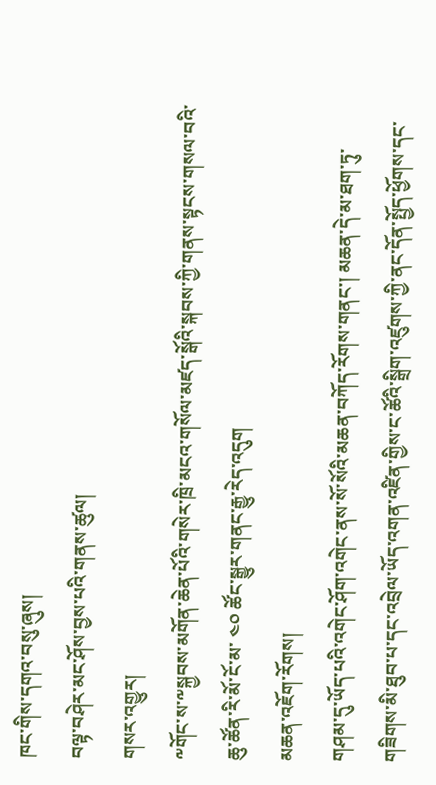ཁང་གིས་དགའ་བསུ་ཞུས།
བལྟ་བཤེར་མང་ཤོས་བྱས་པའི་གནས་ཚུལ།
གསར་འགྱུར།
༸གོང་ས་༸སྐྱབས་མགོན་ཆེན་པོའི་གསེར་ཁྲི་མངའ་གསོལ་མཛད་སྒོའི་སྐབས་ཀྱི་གནས་སྟངས་གསལ་བའི་ཆུ་ཚོན་རི་མོ་ངོ་མ་ ༤༠ ཚོང་སྒྱུར་གནང་རྒྱུ་རེད་འདུག
མཆན་འཇོག་རོགས།
གཤམ་དུ་ཡོད་པའི་འགེང་ཤོག་འགེང་ནས་སོ་སོའི་མཆན་བཀོད་རོགས་གནང་། མཆན་དེ་མ་ཐག་ཏུ་གཟིགས་མི་ཐུབ་པ་དང་འབྲེལ་ཡོད་འགན་འཛིན་གྱིས་ང་ཚོའི་སྒྲིག་འཛུགས་ཀྱི་ནང་དོན་སྤྱོད་ཕྱོགས་དང་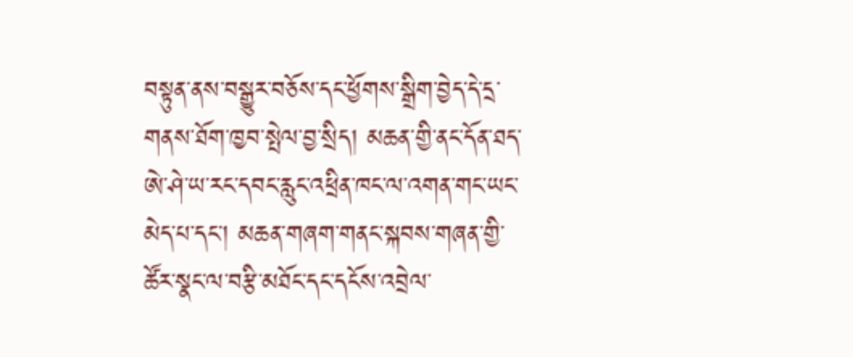བསྟུན་ནས་བསྒྱུར་བཅོས་དང་ཕྱོགས་སྒྲིག་བྱེད་དེ་དྲ་གནས་ཐོག་ཁྱབ་སྤེལ་བྱ་སྲིད། མཆན་གྱི་ནང་དོན་ཐད་ཨེ་ཤེ་ཡ་རང་དབང་རླུང་འཕྲིན་ཁང་ལ་འགན་གང་ཡང་མེད་པ་དང་། མཆན་གཞག་གནང་སྐབས་གཞན་གྱི་ཚོར་སྣང་ལ་བརྩི་མཐོང་དང་དངོས་འབྲེལ་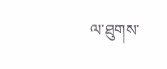ལ་ཐུགས་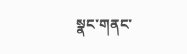སྣང་གནང་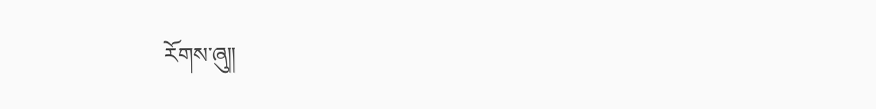རོགས་ཞུ༎